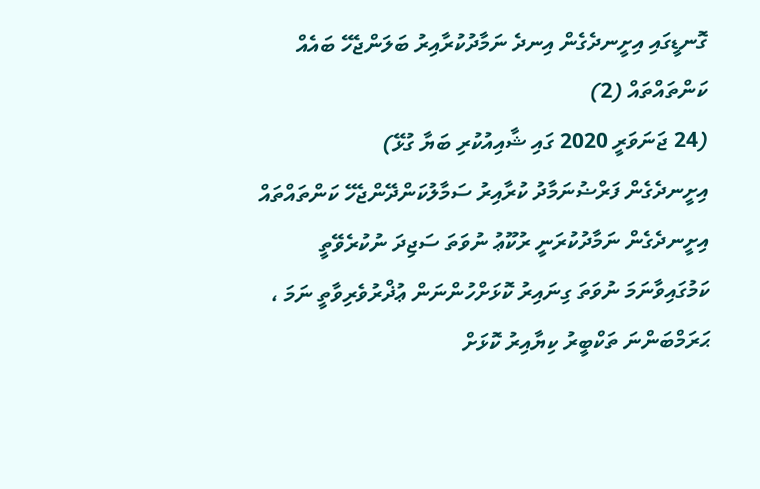ގޮނޑީގައި އިށީނދެގެން އިނދެ ނަމާދުކުރާއިރު ބަލަންޖެހޭ ބައެއް ކަންތައްތައް (2)
(24 ޖަނަވަރީ 2020 ގައި ޝާއިއުކުރި ބަޔާ ގުޅޭ)
އިށީނދެގެން ފަރްޟުނަމާދު ކުރާއިރު ސަމާލުކަންދޭންޖެހޭ ކަންތައްތައް
އިށީނދެގެން ނަމާދުކުރަނީ ރުކޫޢު ނުވަތަ ސަޖިދަ ނުކުރެވޭތީ ކަމުގައިވާނަމަ ނުވަތަ ގިނައިރު ކޮޅަށްހުންނަން ޢުޛްރުވެރިވާތީ ނަމަ ، ޙަރަމްބަންނަ ތަކްބީރު ކިޔާއިރު ކޮޅަށް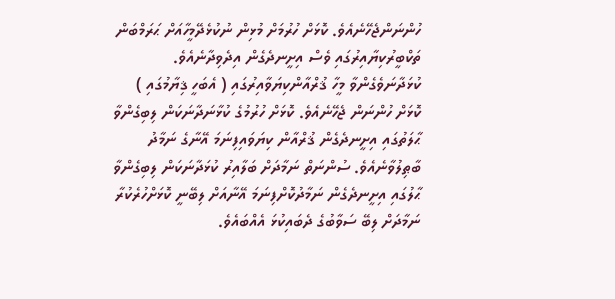ހުންނަންޖެހޭނެއެވެ. ކޮޅަށް ހުރުމަށް މުޅިން ނުކުޅެދޭމީހާއަށް ޙަރަމްބަން ތަކްބީރުކިޔާއިރުގައި ވެސް އިށީނދެގެން އިދެވިދާނެއެވެ.
ކުޅަދާނަވެގެންވާ މީހާ ޤުރްއާންކިޔަވާއިރުގައި ( އެބަހީ ޤިޔާމުގައި ) ކޮޅަށް ހުންނަން ޖެހޭނެއެވެ. ކޮޅަށް ހުރުމުގެ ކުޅާނަދާނަކަން ލިބިގެންވާ ޙާލަތުގައި އިށީނދެގެން ޤުރްއާން ކިޔަވައިފިނަމަ އޭނާގެ ނަމާދު ބާޠިލުވާނެއެވެ. ސުންނަތް ނަމާދަށް ބަލާއިރު ކުޅަދާނަކަން ލިބިގެންވާ ޙާލުގައި އިށީނދެގެން ނަމާދުކޮށްފިނަމަ އޭނާއަށް ލިބޭނީ ކޮޅަށްހުރެކުރާ ނަމާދަށް ލިބޭ ސަވާބުގެ ދެބައިކުޅަ އެއްބައެވެ.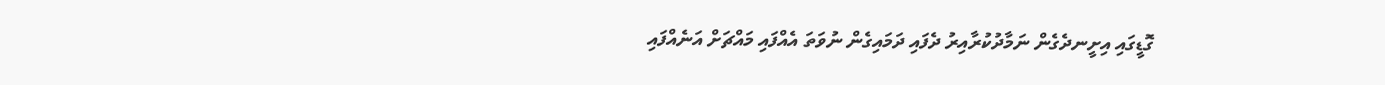ގޮޑީގައި އިށީނދެގެން ނަމާދުކުރާއިރު ދެފައި ދަމައިގެން ނުވަތަ އެއްފައި މައްޗަށް އަނެއްފައި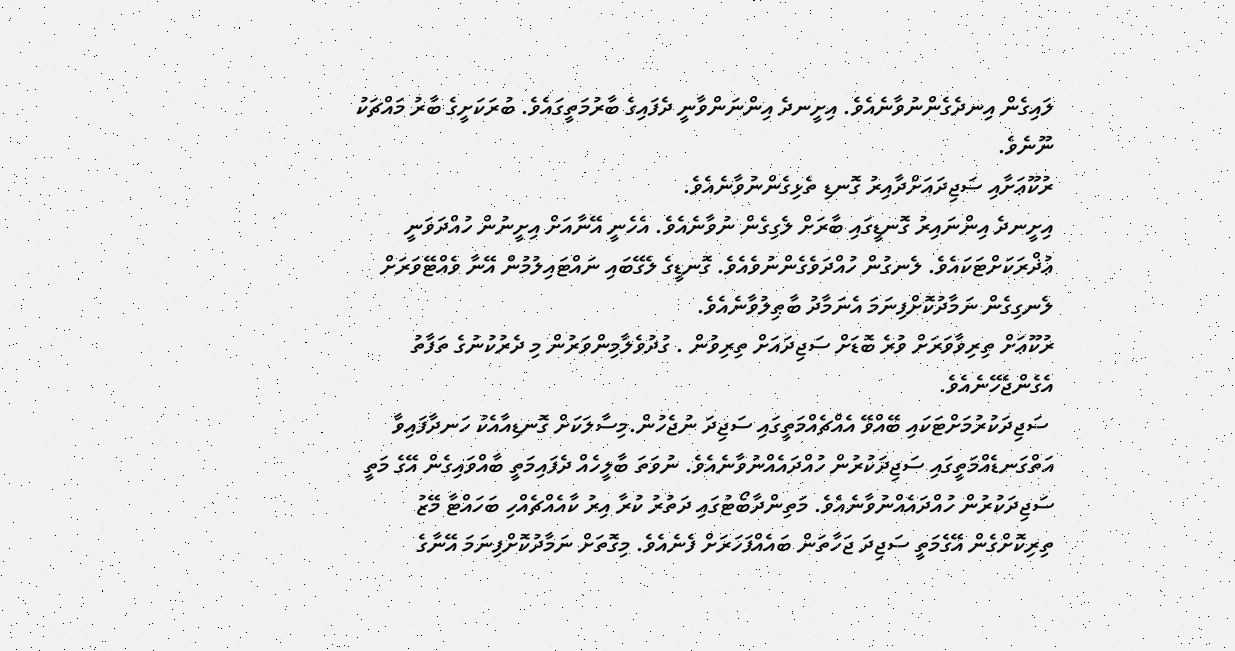ލައިގެން އިނދެގެންނުވާނެއެވެ. އިށީނދެ އިންނަންވާނީ ދެފައިގެ ބާރުމަތީގައެވެ. ބުރަކަށީގެ ބާރު މައްޗަކު ނޫނެވެ.
ރުކޫޢަށާއި ސަޖިދައަށްދާއިރު ގޮނޑި ތެޅިގެންނުވާނެއެވެ.
އިށީނދެ އިންނައިރު ގޮނޑީގައި ބާރަށް ލެގިގެން ނުވާނެއެވެ. އެހެނީ އޭނާއަށް އިށީނުން ހުއްދަވަނީ ޢުޛްރަކަށްޓަކައެވެ. ލެނގުން ހުއްދަވެގެންނުވެއެވެ. ގޮނޑީގެ ލެގޭބައި ނައްޓައިލުމުން އޭނާ ވެއްޓޭވަރަށް ލެނގިގެން ނަމާދުކޮށްފިނަމަ އެނަމާދު ބާޠިލުވާނެއެވެ.
ރުކޫޢަށް ތިރިވާވަރަށް ވުރެ ބޮޑަށް ސަޖިދައަށް ތިރިވުން . ގުދުވެލާމިންވަރުން މި ދެރުކުނުގެ ތަފާތު އެގެންޖެހޭނެއެވެ.
 ސަޖިދަކުރުމަށްޓަކައި ބޭއްވޭ އެއްޗެއްމަތީގައި ސަޖިދަ ނުޖެހުން.މިސާލަކަށް ގޮނޑިއާއެކު ހަނދާފައިވާ އަތްގަނޑެއްމަތީގައި ސަޖިދަކުރުން ހުއްދައެއްނުވާނެއެވެ. ނުވަތަ ބާލީހެއް ދެފައިމަތީ ބާއްވައިގެން އޭގެ މަތީ ސަޖިދަކުރުން ހުއްދައެއްނުވާނެއެވެ. މަތިންދާބޯޓުގައި ދަތުރު ކުރާ އިރު ކާއެއްޗެއްހި ބަހައްޓާ މޭޒު ތިރިކޮށްގެން އޭގެމަތީ ސަޖިދަ ޖަހާތަން ބައެއްފަހަރަށް ފެނެއެވެ. މިގޮތަށް ނަމާދުކޮށްފިނަމަ އޭނާގެ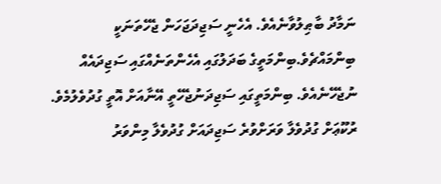ނަމާދު ބާޠިލުވާނެއެވެ. އެހެނީ ސަޖިދަޖަހަން ޖެހޭތަނަކީ ބިންމައްޗެވެ.ބިންމަތީގެ ބަދަލުގައި އެހެންތަނެއްގައި ސަޖިދައެއް ނުޖެހޭނެއެވެ. ބިންމަތީގައި ސަޖިދަނުޖެހޭތީ އޭނާއަށް އޮތީ ގުދުވެލުމެވެ. ރުކޫޢަށް ގުދުވެލާ ވަރަށްވުރެ ސަޖިދައަށް ގުދުވެލާ މިންވަރު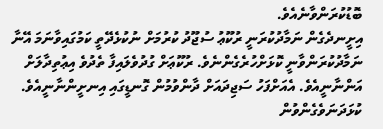ބޮޑުކުރަންވާނެއެވެ.
އިށީނދެގެން ނަމާދުކުރަނީ ރުކޫޢު ސުޖޫދު ކުރުމަށް ނުކުޅެދޭތީ ކަމުގައިވާނަމަ އޭނާ ނަމާދުކުރަންވާނީ ކޮޅަށްހުރެގެންނެވެ. ރުކޫޢަށް ގުދުވެލައިފާ ތެދުވެ އިޢުތިދާލަށް އަންނާނީއެވެ. އެއަށްފަހު ސަޖިދައަށް ދާންވުމުން ގޮނޑީގައި އިނށީންނާނީއެވެ. ކުޅަދަނަވެގެންވުން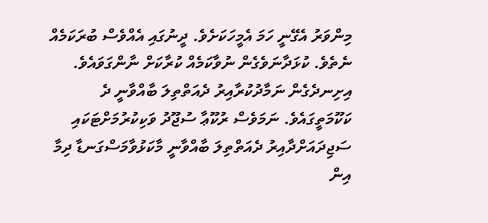މިންވަރު އެގޭނީ ހަމަ އެމީހަކަށެވެ. ދީނުގައި އެއްވެސް ބުރަކަމެއް ނެތެވެ. ކުޅަދާނަވެގެން ނުވާކަމެއް ކުރާކަށް ނާންގަވައެވެ.
އިށިނދެގެން ނަމާދުކުރާއިރު ދެއަތްތިލަ ބާއްވާނީ ދެ ކަކޫމަތީގައެވެ. ނަމަވެސް ރުކޫޢާ ސުޖޫދު ވަކިކުރުމަށްޓަކައި ސަޖިދައަށްދާއިރު ދެއަތްތިލަ ބާއްވާނީ މާކަޅުވާމަސްގަނޑާ ދިމާ އިން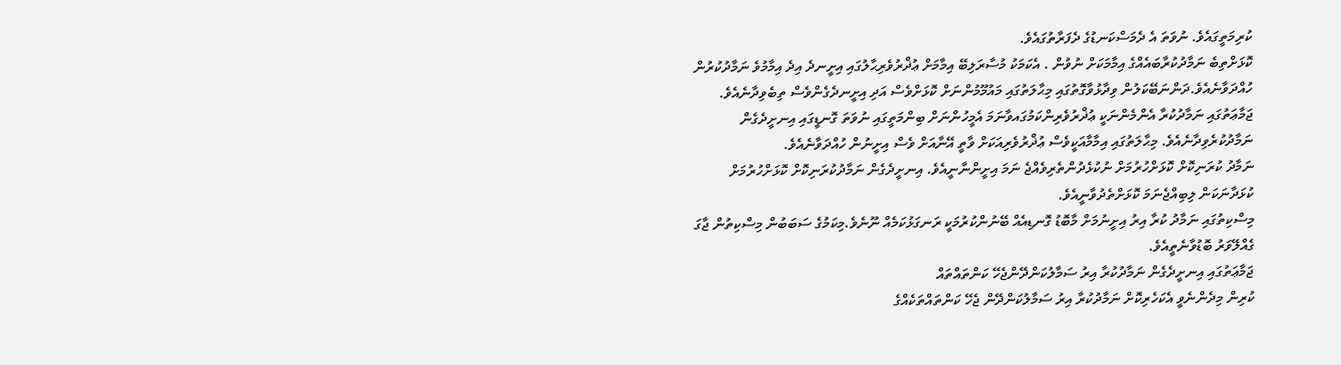ކުރިމަތީގައެވެ. ނުވަތަ އެ ދެމަސްކަނޑުގެ ދެފަރާތުގައެވެ.
ކޮޅަށްތިބެ ނަމާދުކުރާބައެއްގެ އިމާމަކަށް ނުވުން . އެކަމަކު މުސާރަލިބޭ އިމާމަށް ޢުޛްރުވެރިޙާލުގައި އިށީނދެ އިދެ އިމާމުވެ ނަމާދުކުރުން ހުއްދަވާނެއެވެ.ދަންނަބޭކަލުން ވިދާޅުވާގޮތުގައި މިޙާލަތުގައި މައުމޫމުންނަށް ކޮޅަށްވެސް އަދި އިށީނދެގެންވެސް ތިބެވިދާނެއެވެ. ޖަމާޢަތުގައި ނަމާދުކުރާ އެންމެންނަކީ ޢުޛްރުވެރިންކަމުގައވާނަމަ އެމީހުންނަށް ބިންމަތީގައި ނުވަތަ ގޮނޑީގައި އިނށީދެގެން ނަމާދުކުރެވިދާނެއެވެ. މިޙާލަތުގައި އިމާމާއަކީވެސް ޢުޛްރުވެރިއަކަށް ވާތީ އޭނާއަށް ވެސް އިށީނުން ހުއްދަވާނެއެވެ.
ނަމާދު ކުރަނިކޮށް ކޮޅަށްހުރުމަށް ނުކުޅެދުންތެރިވެއްޖެ ނަމަ އިށީންނާނީއެވެ. އިނށީދެގެން ނަމާދުކުރަނިކޮށް ކޮޅަށްހުރުމަށް ކުޅަދާނަކަން ލިބިއްޖެނަމަ ކޮޅަށްތެދުވާނީއެވެ.
މިސްކިތުގައި ނަމާދު ކުރާ އިރު އިށީނުމަށް މާބޮޑު ގޮނޑިއެއް ބޭނުންކުރުމަކީ ރަނގަޅުކަމެއް ނޫނެވެ.މިކަމުގެ ސަބަބުން މިސްކިތުން ޖާގަ ގެއްލޭވަރު ބޮޑުވާނެތީއެވެ.
ޖަމާޢަތުގައި އިނށީދެގެން ނަމާދުކުރާ އިރު ސަމާލުކަންދޭންޖެހޭ ކަންތައްތައް
ކުރިން މިދެންނެވީ އެކަހެރިކޮށް ނަމާދުކުރާ އިރު ސަމާލުކަންދޭން ޖެހޭ ކަންތައްތަކެއްގެ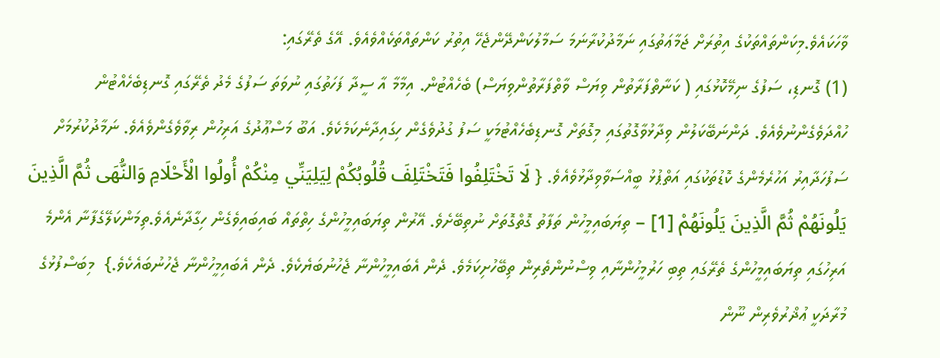ވާހަކައެވެ.މިކަންތައްތަކުގެ އިތުރަށް ޖަމާޢަތުގައި ނަމާދުކުރާނަމަ ސަމާލުކަންދޭންޖެހޭ އިތުރު ކަންތައްތަކެއްވެއެވެ. އޭގެ ތެރޭގައި:
(1) ގޮނޑި، ސަފުގެ ނިމޭކޮޅުގައި ( ކަނާތްފަރާތުން ވިޔަސް ވާތްފަރާތުންވިޔަސް) ބެހެއްޓުން. އިމާމާ އާ ސީދާ ފަހަތުގައި ނުވަތަ ސަފުގެ މެދު ތެރޭގައި ގޮނޑިބެހެއްޓުން ހުއްދަވެގެންނުވެއެވެ. ދަންނަބޭކަލުން ވިދާޅުވާގޮތުގައި މިގޮތަށް ގޮނޑިބެހެއްޓުމަކީ ސަފު ގުދުވެގެން ހިގައިދާނެކަމެކެވެ. އަބޫ މަސްޢޫދުގެ އަރިހުން ރިވާވެގެންވެއެވެ. ނަމާދުކުރުމަށް ސަފުހަދާއިރު އަހުރެމެންގެ ކޮޑުތަކުގައި އަތްޕުޅު ބީއްސަވާވިދާޅުވެއެވެ. { لَا تَخْتَلِفُوا فَتَخْتَلِفَ قُلُوبُكُمْ لِيَلِيَنِّي مِنْكُمْ أُولُوا الْأَحْلَامِ وَالنُّهَى ثُمَّ الَّذِينَ يَلُونَهُمْ ثُمَّ الَّذِينَ يَلُونَهُمْ [1] – ތިޔަބައިމީހުން ތަފާތު ގޮތްގޮތަށް ނުތިބޭށެވެ. އޭރުން ތިޔަބައިމީހުންގެ ހިތްތައް ބައިބައިވެގެން ހިގާދާނެއެވެ.ތިމަންކަލޭގެފާނާ އެންމެ އަރިހުގައި ތިޔަބައިމީހުންގެ ތެރޭގައި ތިބި ހަރުމީހުންނާއި ވިސްނުންތެރިން ތިބޭހުށިކަމެވެ. ދެން އެބައިމީހުންނާ ޖެހުނުބަޔެކެވެ. ދެން އެބައިމީހުންނާ ޖެހުނުބައެކެވެ.}  މިބަސްފުޅުގެ މުރާދަކީ ޢުޛްރުވެރިން ނޫން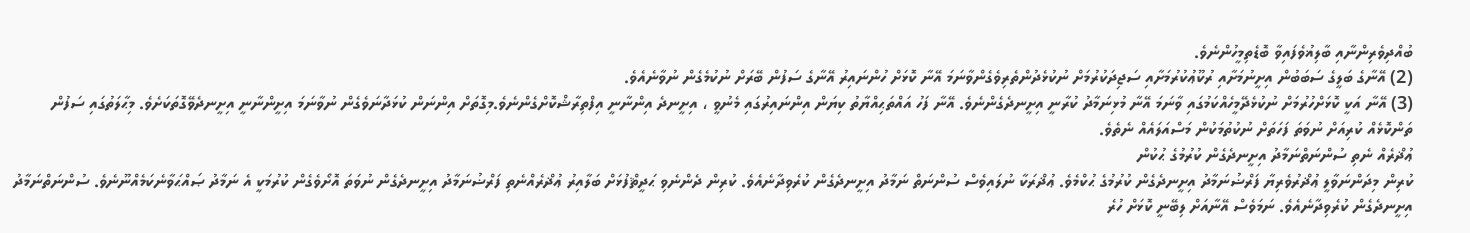ބުއްދިވެރިންނާއި ބާލިޣުވެފައިވާ ބޮޑެތިމީހުންނެވެ.
(2) އޭނާގެ ބަލީގެ ސަބަބުން އިށީނުމަށާއި ރުކޫޢުކުރުމަށާއި ސަޖިދަކުރުމަށް ނުކުޅެދުންތެރިވެގެންވާނަމަ އޭނާ ކޮޅަށް ހުންނައިރު އޭނާގެ ސަފުން ބޭރަށް ނުކުމެގެން ނުވާނެއެވެ.
(3) އޭނާ އަކީ ކޮޅަށްހުރުމަށް ނުކުޅެދޭމީހެއްކަމުގައި ވާނަމަ އޭނާ މުޅިނަމާދު ކުރާނީ އިށީނދެގެންނެވެ. އޭނާ ފަހު އައްތަޙިއްޔާތު ކިޔަން އިންނައިރުގައި މެނުވީ ، އިށީނދެ އިންނާނީ އިފްތިރާޝްކޮށްގެންނެވެ.މިގޮތަށް އިންނަން ކުޅަދާނަވެގެން ނުވާނަމަ އިށީންނާނީ އިށީނދެވޭގޮތަކަށެވެ. މިޙާލަތުގައި ސަފުން ތަންކޮޅެއް ކުރިއަށް ނުވަތަ ފަހަތަށް ނުކުތުމަކުން މަސްއަލައެއް ނެތެވެ.
ޢުޛްރެއް ނެތި ސުންނަތްނަމާދު އިށީނދެގެން ކުރުމުގެ ޙުކުން
ކުރިން މިދަންނަވާލީ ޢުޛްރުވެރިޔާ ފަރްޟުނަމާދު އިށީނދެގެން ކުރުމުގެ ޙުކްމެވެ. ޢުޛްރަކާ ނުލައިވެސް ސުންނަތް ނަމާދު އިށީނދެގެން ކުރެވިދާނެއެވެ. ކުރިން ދެންނެވި ޙަދީޘްފުޅަށް ބަލާއިރު ޢުޛްރެއްނެތި ފަރްޟުނަމާދު އިށީނދެގެން ނުވަތަ އޮށޯވެގެން ކުރުމަކީ އެ ނަމާދު ޞައްޙަވާނެކަމެއްނޫނެވެ. ސުންނަތްނަމާދު އިށީނދެގެން ކުރެވިދާނެއެވެ. ނަމަވެސް އޭނާއަށް ލިބޭނީ ކޮޅަށް ހުރެ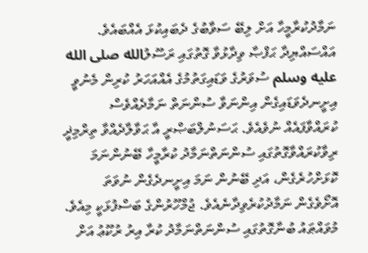ނަމާދުކުރާމީހާ އަށް ލިބޭ ސަވާބުގެ ދެބައިކުޅަ އެއްބައެވެ. އައްސައްޔިދާ ޙަފްޞާ ވިދާޅުވާ ގޮތުގައި ރަސޫލުالله صلى الله عليه وسلم ސުވަރުގެ ވަޑައިގަތުމުގެ އެއްއަހަރު ކުރިން މެނުވީ އިށީނދެވަޑައިގެން އިންނަވާ ސުންނަތް ނަމާދެއްވެސް ކުރައްވާފައެއް ނުވެއެވެ. ޙަސަނުލްބަޞްރީ އާ ޙަވާލާދެއްވާ ތިރްމިޛީ ރިވާކުރައްވާގޮތުގައި ސުންނަތްނަމާދު ކުރާމީހާ ބޭނުންނަމަ ކޮޅަށްހުރެގެން، އަދި ބޭނުން ނަމަ އިށީނދެގެން ނުވަތަ އޮށޯވެގެން ނަމާދުކުރެވިދާނެއެވެ. ޖުމްހޫރުންގެ ބަސްފުޅަކީ މިއެވެ. މުވައްޠައު ބުނާގޮތުގައި ސުންނަތްނަމާދު ކުރާ އިރު ރުކޫޢު އަށް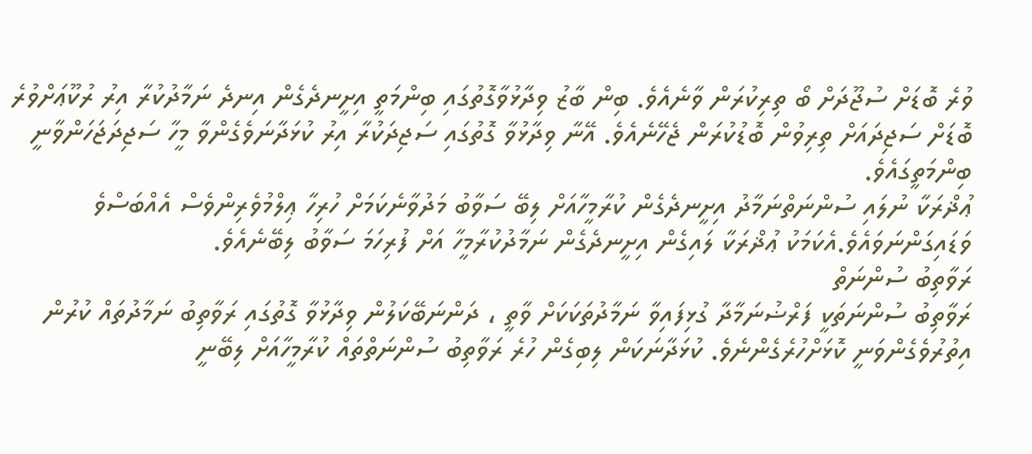ވުރެ ބޮޑަށް ސުޖޫދަށް ބޯ ތިރިކުރަން ވާނެއެވެ. ބިން ބާޒު ވިދާޅުވާގޮތުގައި ބިންމަތީ އިށީނދެގެން އިނދެ ނަމާދުކުރާ އިރު ރުކޫޢަށްވުރެ ބޮޑަށް ސަޖިދައަށް ތިރިވުން ބޮޑުކުރަން ޖެހޭނެއެވެ. އޭނާ ވިދާޅުވާ ގޮތުގައި ސަޖިދަކުރާ އިރު ކުޅަދާނަވެގެންވާ މީހާ ސަޖިދަޖަހަންވާނީ ބިންމަތީގައެވެ.
ޢުޛްރަކާ ނުލައި ސުންނަތްނަމާދު އިށީނދެގެން ކުރާމީހާއަށް ލިބޭ ސަވާބު މަދުވާނެކަމަށް ހުރިހާ ޢިލްމުވެރިންވެސް އެއްބަސްވެ ވަޑައިގަންނަވައެވެ.އެކަމަކު ޢުޛްރަކާ ލައިގެން އިށީނދެގެން ނަމާދުކުރާމީހާ އަށް ފުރިހަމަ ސަވާބު ލިބޭނެއެވެ.
ރަވާތިބު ސުންނަތް
ރަވާތިބު ސުންނަތަކީ ފަރްޟުނަމާދާ ގުޅިފައިވާ ނަމާދުތަކަކަށް ވާތީ ، ދަންނަބޭކަލުން ވިދާޅުވާ ގޮތުގައި ރަވާތިބު ނަމާދުތައް ކުރުން އިތުރުވެގެންވަނީ ކޮޅަށްހުރެގެންނެވެ. ކުޅަދާނަކަން ލިބިގެން ހުރެ ރަވާތިބު ސުންނަތްތައް ކުރާމީހާއަށް ލިބޭނީ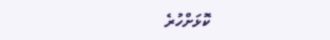ކޮޅަށްހުރެ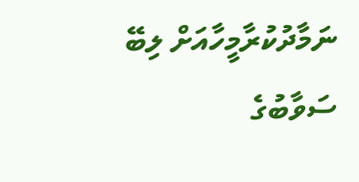ނަމާދުކުރާމީހާއަށް ލިބޭ ސަވާބުގެ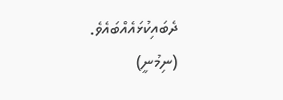ދެބައިކުޅައެއްބައެވެ.
(ނިމުނީ)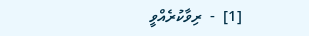[1]  -  ރިވާކުރެއްވީ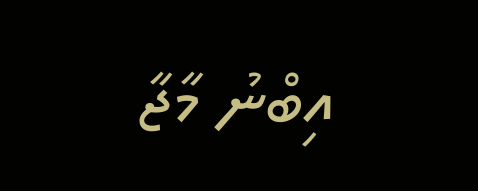އިބްނު މާޖާ